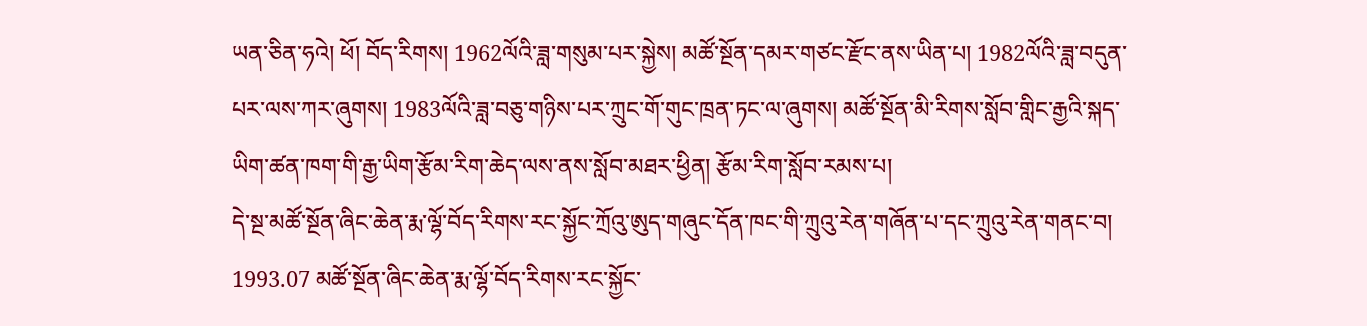ཡན་ཅིན་ཧའེ། ཕོ། བོད་རིགས། 1962ལོའི་ཟླ་གསུམ་པར་སྐྱེས། མཚོ་སྔོན་དམར་གཙང་རྫོང་ནས་ཡིན་པ། 1982ལོའི་ཟླ་བདུན་པར་ལས་ཀར་ཞུགས། 1983ལོའི་ཟླ་བཅུ་གཉིས་པར་ཀྲུང་གོ་གུང་ཁྲན་ཏང་ལ་ཞུགས། མཚོ་སྔོན་མི་རིགས་སློབ་གླིང་རྒྱའི་སྐད་ཡིག་ཚན་ཁག་གི་རྒྱ་ཡིག་རྩོམ་རིག་ཆེད་ལས་ནས་སློབ་མཐར་ཕྱིན། རྩོམ་རིག་སློབ་རམས་པ།
དེ་སྔ་མཚོ་སྔོན་ཞིང་ཆེན་རྨ་ལྷོ་བོད་རིགས་རང་སྐྱོང་ཀྲོའུ་ཨུད་གཞུང་དོན་ཁང་གི་ཀྲུའུ་རེན་གཞོན་པ་དང་ཀྲུའུ་རེན་གནང་བ།
1993.07 མཚོ་སྔོན་ཞིང་ཆེན་རྨ་ལྷོ་བོད་རིགས་རང་སྐྱོང་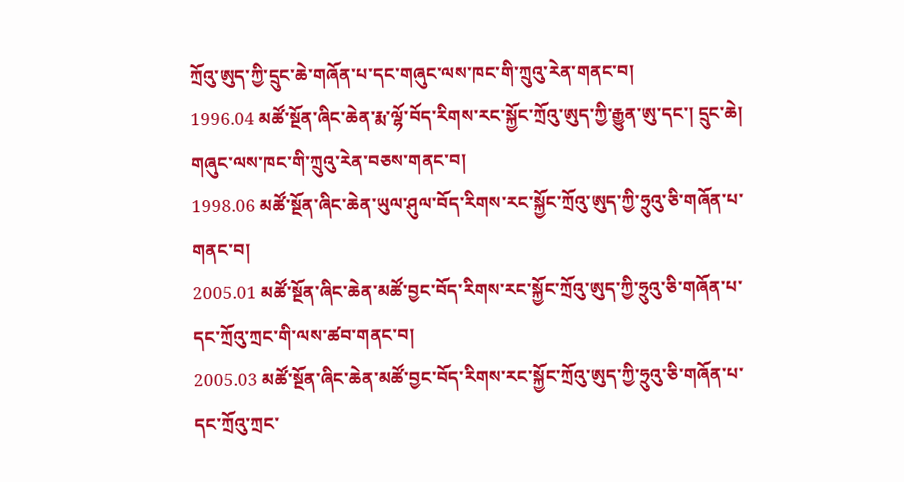ཀྲོའུ་ཨུད་ཀྱི་དྲུང་ཆེ་གཞོན་པ་དང་གཞུང་ལས་ཁང་གི་ཀྲུའུ་རེན་གནང་བ།
1996.04 མཚོ་སྔོན་ཞིང་ཆེན་རྨ་ལྷོ་བོད་རིགས་རང་སྐྱོང་ཀྲོའུ་ཨུད་ཀྱི་རྒྱུན་ཨུ་དང་། དྲུང་ཆེ། གཞུང་ལས་ཁང་གི་ཀྲུའུ་རེན་བཅས་གནང་བ།
1998.06 མཚོ་སྔོན་ཞིང་ཆེན་ཡུལ་ཤུལ་བོད་རིགས་རང་སྐྱོང་ཀྲོའུ་ཨུད་ཀྱི་ཧྲུའུ་ཅི་གཞོན་པ་གནང་བ།
2005.01 མཚོ་སྔོན་ཞིང་ཆེན་མཚོ་བྱང་བོད་རིགས་རང་སྐྱོང་ཀྲོའུ་ཨུད་ཀྱི་ཧྲུའུ་ཅི་གཞོན་པ་དང་ཀྲོའུ་ཀྲང་གི་ལས་ཚབ་གནང་བ།
2005.03 མཚོ་སྔོན་ཞིང་ཆེན་མཚོ་བྱང་བོད་རིགས་རང་སྐྱོང་ཀྲོའུ་ཨུད་ཀྱི་ཧྲུའུ་ཅི་གཞོན་པ་དང་ཀྲོའུ་ཀྲང་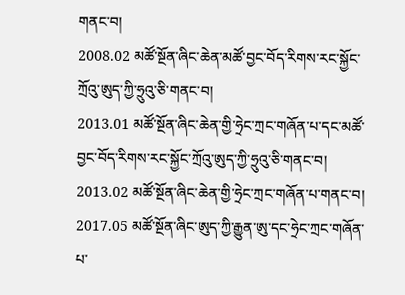གནང་བ།
2008.02 མཚོ་སྔོན་ཞིང་ཆེན་མཚོ་བྱང་བོད་རིགས་རང་སྐྱོང་ཀྲོའུ་ཨུད་ཀྱི་ཧྲུའུ་ཅི་གནང་བ།
2013.01 མཚོ་སྔོན་ཞིང་ཆེན་གྱི་ཧྲེང་ཀྲང་གཞོན་པ་དང་མཚོ་བྱང་བོད་རིགས་རང་སྐྱོང་ཀྲོའུ་ཨུད་ཀྱི་ཧྲུའུ་ཅི་གནང་བ།
2013.02 མཚོ་སྔོན་ཞིང་ཆེན་གྱི་ཧྲེང་ཀྲང་གཞོན་པ་གནང་བ།
2017.05 མཚོ་སྔོན་ཞིང་ཨུད་ཀྱི་རྒྱུན་ཨུ་དང་ཧྲེང་ཀྲང་གཞོན་པ་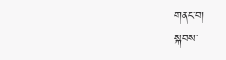གནང་བ།
སྐབས་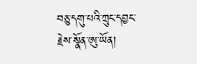བཅུ་དགུ་པའི་ཀྲུང་དབྱང་རྗེས་སྣོན་ཨུ་ཡོན།